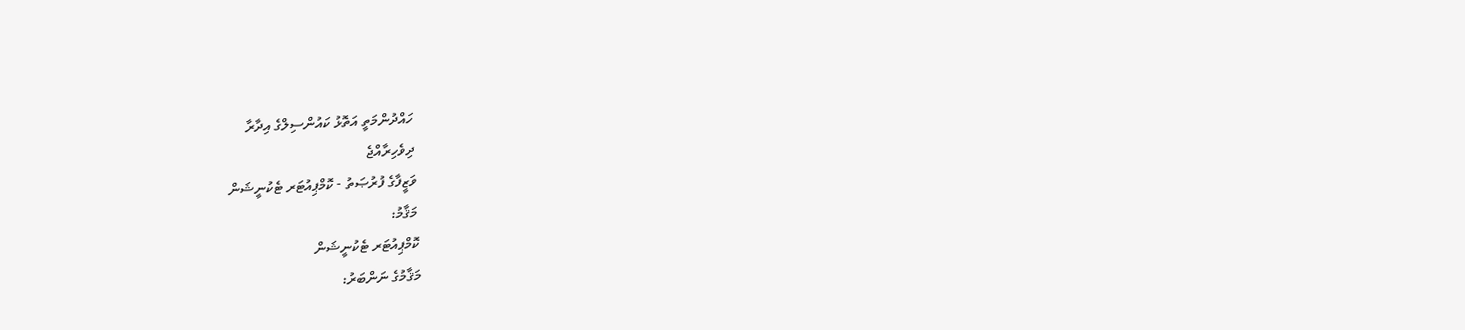ހައްދުންމަތީ އަތޮޅު ކައުންސިލްގެ އިދާރާ
ދިވެހިރާއްޖެ
ވަޒީފާގެ ފުރުޞަތު - ކޮމްޕިއުޓަރ ޓެކުނީޝަން
މަޤާމު:
ކޮމްޕިއުޓަރ ޓެކުނީޝަން
މަޤާމުގެ ނަންބަރު: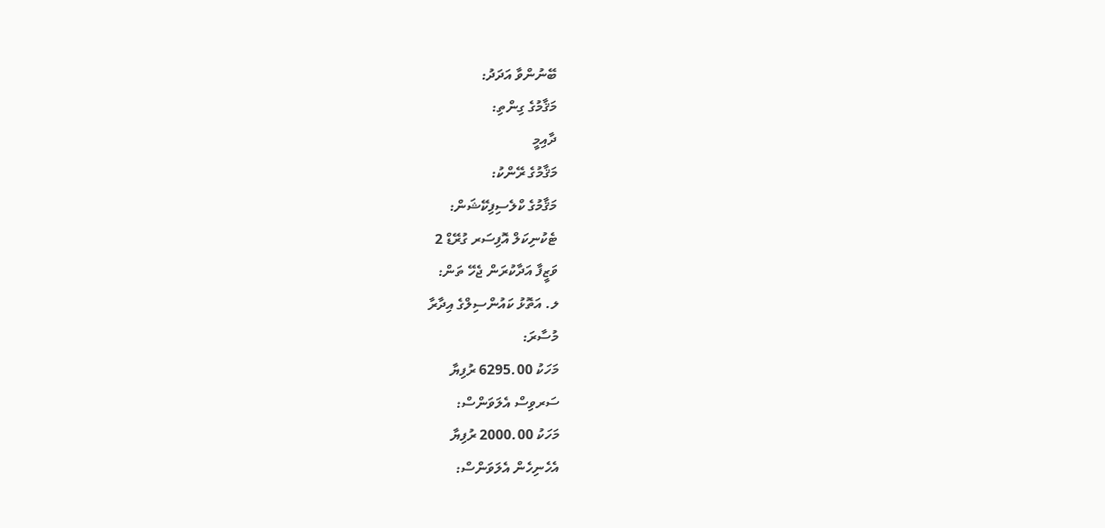ބޭނުންވާ އަދަދު:
މަޤާމުގެ ގިންތި:
ދާއިމީ
މަޤާމުގެ ރޭންކު:
މަޤާމުގެ ކްލެސިފިކޭޝަން:
ޓެކުނިކަލް އޮފިސަރ ގުރޭޑް 2
ވަޒީފާ އަދާކުރަން ޖެހޭ ތަން:
ލ. އަތޮޅު ކައުންސިލްގެ އިދާރާ
މުސާރަ:
މަހަކު 6295.00 ރުފިޔާ
ސަރވިސް އެލަވަންސް:
މަހަކު 2000.00 ރުފިޔާ
އެހެނިހެން އެލަވަންސް: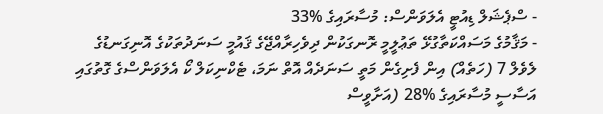- ސްޕެޝަލް ޑިއުޓީ އެލަވަންސް: މުސާރައިގެ %33
- މަޤާމުގެ މަސައްކަތާގުޅޭ ތަޢުލީމީ ރޮނގަކުން ދިވެހިރާއްޖޭގެ ޤައުމީ ސަނަދުތަކުގެ އޮނިގަނޑުގެ  ލެވެލް 7 (ހަތެއް) އިން ފެށިގެން މަތީ ސަނަދެއް އޮތް ނަމަ، ޓެކްނިކަލް ކޯ އެލަވަންސްގެ ގޮތުގައި އަސާސީ މުސާރައިގެ %28 (އަށާވީސް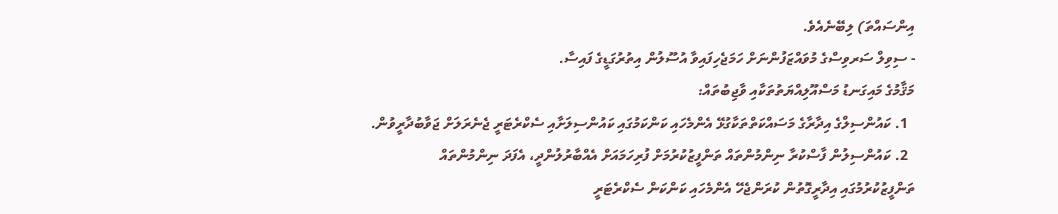އިންސައްތަ) ލިބޭނެއެވެ.
- ސިވިލް ސަރވިސްގެ މުވައްޒަފުންނަށް ހަމަޖެހިފައިވާ އުސޫލުން އިތުރުގަޑީގެ ފައިސާ.
މަޤާމުގެ މައިގަނޑު މަސްއޫލިއްޔަތުތަކާއި ވާޖިބުތައް:
  1. ކައުންސިލްގެ އިދާރާގެ މަސައްކަތްތަކާގުޅޭ އެންމެހައި ކަންކަމުގައި ކައުންސިލަށާއި ސެކްރެޓަރީ ޖެނެރަލަށް ޖަވާބުދާރީވުން.
  2. ކައުންސިލުން ފާސްކުރާ ނިންމުންތައް ތަންފީޒުކުރުމަށް ފުރިހަމައަށް އެއްބާރުލުންދީ، އެފަދަ ނިންމުންތައް ތަންފީޒުކުރުމުގައި އިދާރީގޮތުން ކުރަންޖެހޭ އެންމެހައި ކަންކަން ސެކްރެޓަރީ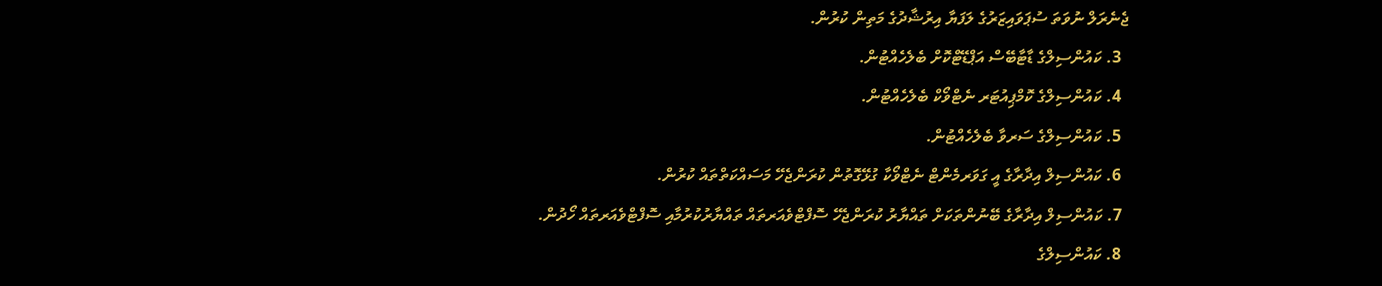ޖެނެރަލް ނުވަތަ ސުޕަވައިޒަރުގެ ލަފަޔާ އިރުޝާދުގެ މަތިން ކުރުން.
  3. ކައުންސިލްގެ ޑާޓާބޭސް އަޕްޑޭޓްކޮށް ބެލެހެއްޓުން.
  4. ކައުންސިލްގެ ކޮމްޕިއުޓަރ ނެޓްވޯކް ބެލެހެއްޓުން.
  5. ކައުންސިލްގެ ސަރވާ ބެލެހެއްޓުން.
  6. ކައުންސިލް އިދާރާގެ އީ ގަވަރމެންޓް ނެޓްވޯކާ ގުޅޭގޮތުން ކުރަންޖެހޭ މަސައްކަތްތައް ކުރުން.
  7. ކައުންސިލް އިދާރާގެ ބޭނުންތަކަށް ތައްޔާރު ކުރަންޖެހޭ ސޮފްޓްވެއަރތައް ތައްޔާރުކުރުމާއި ސޮފްޓްވެއަރތައް ހޯދުން.
  8. ކައުންސިލްގެ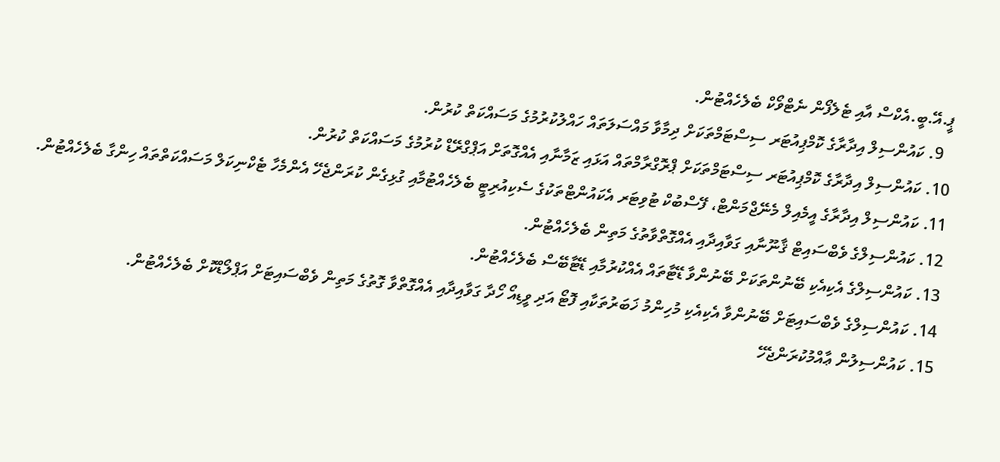ޕީ.އޭ.ބީ.އެކްސް އާއި ޓެލެފޯން ނެޓްވޯކް ބެލެހެއްޓުން.
  9. ކައުންސިލް އިދާރާގެ ކޮމްޕިއުޓަރ ސިސްޓަމްތަކަށް ދިމާވާ މައްސަލަތައް ހައްލުކުރުމުގެ މަސައްކަތް ކުރުން.
10. ކައުންސިލް އިދާރާގެ ކޮމްޕިއުޓަރ ސިސްޓަމްތަކަށް ޕްރޮގްރާމްތައް އަޅައި ޒަމާނާއި އެއްގޮތަށް އަޕްގްރޭޑް ކުރުމުގެ މަސައްކަތް ކުރުން.
11. ކައުންސިލް އިދާރާގެ އީމެއިލް މެނޭޖްމަންޓް، ފޭސްބުކް ޓުވިޓަރ އެކައުންޓްތަކުގެ ސެކިއުރިޓީ ބެލެހެއްޓުމާއި ގުޅިގެން ކުރަންޖެހޭ އެންމެހާ ޓެކްނިކަލް މަސައްކަތްތައް ހިންގާ ބެލެހެއްޓުން.
12. ކައުންސިލްގެ ވެބްސައިޓް ޤާނޫނާއި ގަވާއިދާއި އެއްގޮތްވާތުގެ މަތިން ބެލެހެއްޓުން.
13. ކައުންސިލްގެ އެކިއެކި ބޭނުންތަކަށް ބޭނުންވާ ޑޭޓާތައް އެއްކުރުމާއި ޑޭޓާބޭސް ބެލެހެއްޓުން.
14. ކައުންސިލްގެ ވެބްސައިޓަށް ބޭނުންވާ އެކިއެކި މުހިންމު ޚަބަރުތަކާއި ފޮޓޯ އަދި ވީޑިއޯ ހޯދާ ގަވާއިދާއި އެއްގޮތްވާ ގޮތުގެ މަތިން ވެބްސައިޓަށް އަޕްލޯޑްކޮށް ބެލެހެއްޓުން.
15. ކައުންސިލުން ޢާއްމުކުރަންޖެހޭ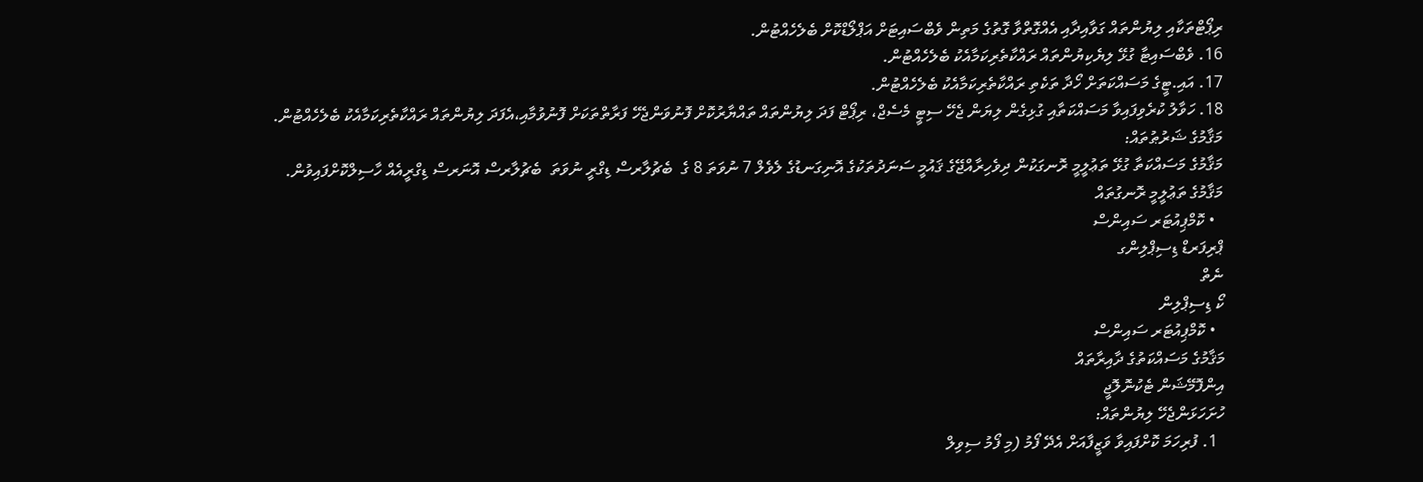ރިޕޯޓްތަކާއި ލިޔުންތައް ގަވާއިދާއި އެއްގޮތްވާ ގޮތުގެ މަތިން ވެބްސައިޓަށް އަޕްލޯޑްކޮށް ބެލެހެއްޓުން.
16. ވެބްސައިޓާ ގުޅޭ ލިޔެކިޔުންތައް ރައްކާތެރިކަމާއެކު ބެލެހެއްޓުން.
17. އައި.ޓީގެ މަސައްކަތަށް ހޯދާ ތަކެތި ރައްކާތެރިކަމާއެކު ބެލެހެއްޓުން.
18. ހަވާލު ކުރެވިފައިވާ މަސައްކަތާއި ގުޅިގެން ލިޔަން ޖެހޭ ސިޓީ މެސެޖް، ރިޕޯޓް ފަދަ ލިޔުންތައް ތައްޔާރުކޮށް ފޮނުވަންޖެހޭ ފަރާތްތަކަށް ފޮނުވުމާއި،އެފަދަ ލިޔުންތައް ރައްކާތެރިކަމާއެކު ބެލެހެއްޓުން.
މަޤާމުގެ ޝަރުޠުތައް:
މަޤާމުގެ މަސައްކަތާ ގުޅޭ ތަޢުލީމީ ރޮނގަކުން ދިވެހިރާއްޖޭގެ ޤައުމީ ސަނަދުތަކުގެ އޮނިގަނޑުގެ ލެވެލް 7 ނުވަތަ 8 ގެ  ބެޗުލާރސް ޑިގްރީ ނުވަތަ  ބެޗުލާރސް އޮނަރސް ޑިގްރީއެއް ހާސިލްކޮށްފައިވުން.
މަޤާމުގެ ތަޢުލީމީ ރޮނގުތައް
  • ކޮމްޕިއުޓަރ ސައިންސް
ޕްރިފަރޑް ޑިސިޕްލިންގ
ނެތް
ކޯ ޑިސިޕްލިން
  • ކޮމްޕިއުޓަރ ސައިންސް
މަޤާމުގެ މަސައްކަތުގެ ދާއިރާތައް
އިންފޮމޭޝަން ޓެކުނޮލޮޖީ
ހުށަހަޅަންޖެހޭ ލިޔުންތައް:
  1. ފުރިހަމަ ކޮށްފައިވާ ވަޒީފާއަށް އެދޭ ފޯމު (މި ފޯމު ސިވިލް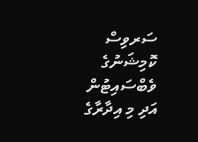ސަރވިސް ކޮމިޝަނުގެ ވެބްސައިޓުން އަދި މި އިދާރާގެ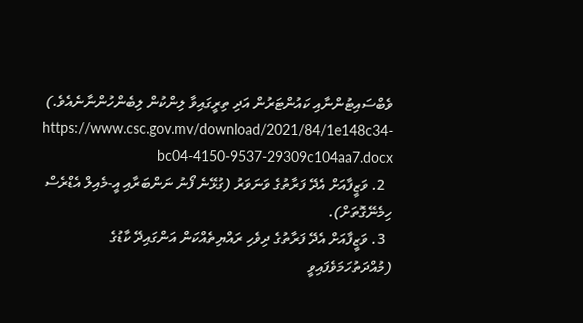ވެބްސައިޓުންނާއި ކައުންޓަރުން އަދި ތިރީގައިވާ ލިންކުން ލިބެންހުންނާނެއެވެ.)  https://www.csc.gov.mv/download/2021/84/1e148c34-bc04-4150-9537-29309c104aa7.docx
  2. ވަޒީފާއަށް އެދޭ ފަރާތުގެ ވަނަވަރު (ގުޅޭނެ ފޯނު ނަންބަރާއި އީ-މެއިލް އެޑްރެސް ހިމެނޭގޮތަށް).
  3. ވަޒީފާއަށް އެދޭ ފަރާތުގެ ދިވެހި ރައްޔިތެއްކަން އަންގައިދޭ ކާޑުގެ (މުއްދަތުހަމަވެފައިވީ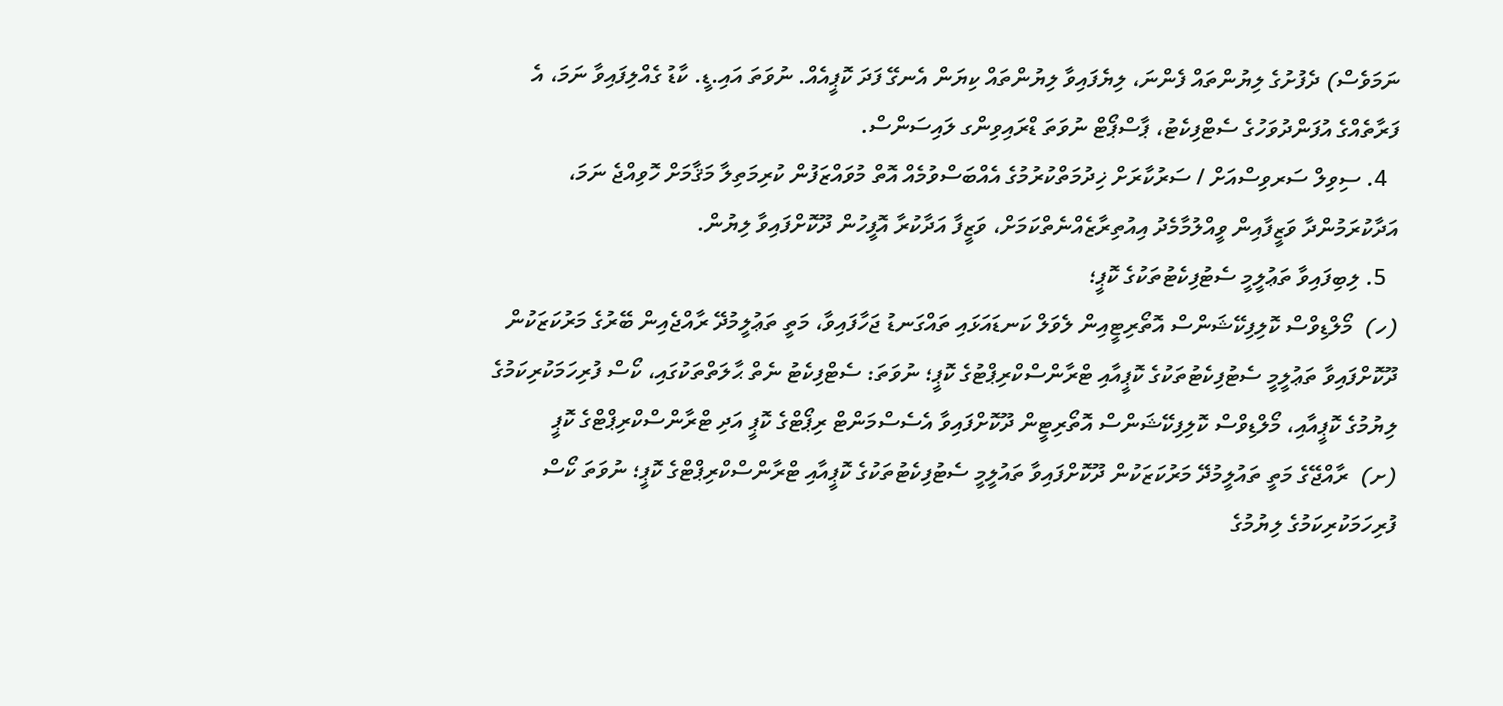ނަމަވެސް) ދެފުށުގެ ލިޔުންތައް ފެންނަ، ލިޔެފައިވާ ލިޔުންތައް ކިޔަން އެނގޭ ފަދަ ކޮޕީއެއް. ނުވަތަ އައި.ޑީ. ކާޑު ގެއްލިފައިވާ ނަމަ، އެ ފަރާތެއްގެ އުފަންދުވަހުގެ ސެޓްފިކެޓު، ޕާސްޕޯޓް ނުވަތަ ޑްރައިވިންގ ލައިސަންސް.
  4. ސިވިލް ސަރވިސްއަށް / ސަރުކާރަށް ޚިދުމަތްކުރުމުގެ އެއްބަސްވުމެއް އޮތް މުވައްޒަފުން ކުރިމަތިލާ މަޤާމަށް ހޮވިއްޖެ ނަމަ، އަދާކުރަމުންދާ ވަޒީފާއިން ވީއްލުމާމެދު އިއުތިރާޒެއްނެތްކަމަށް، ވަޒީފާ އަދާކުރާ އޮފީހުން ދޫކޮށްފައިވާ ލިޔުން.
  5. ލިބިފައިވާ ތަޢުލީމީ ސެޓުފިކެޓުތަކުގެ ކޮޕީ؛
(ހ)  މޯލްޑިވްސް ކޮލިފިކޭޝަންސް އޮތޯރިޓީއިން ލެވަލް ކަނޑައަޅައި ތައްގަނޑު ޖަހާފައިވާ، މަތީ ތަޢުލީމުދޭ ރާއްޖެއިން ބޭރުގެ މަރުކަޒަކުން ދޫކޮށްފައިވާ ތަޢުލީމީ ސެޓުފިކެޓުތަކުގެ ކޮޕީއާއި ޓްރާންސްކްރިޕްޓުގެ ކޮޕީ؛ ނުވަތަ: ސެޓްފިކެޓު ނެތް ޙާލަތްތަކުގައި، ކޯސް ފުރިހަމަކުރިކަމުގެ ލިޔުމުގެ ކޮޕީއާއި، މޯލްޑިވްސް ކޮލިފިކޭޝަންސް އޮތޯރިޓީން ދޫކޮށްފައިވާ އެސެސްމަންޓް ރިޕޯޓްގެ ކޮޕީ އަދި ޓްރާންސްކްރިޕްޓްގެ ކޮޕީ
(ށ)  ރާއްޖޭގެ މަތީ ތައުލީމުދޭ މަރުކަޒަކުން ދޫކޮށްފައިވާ ތައުލީމީ ސެޓުފިކެޓުތަކުގެ ކޮޕީއާއި ޓްރާންސްކްރިޕްޓްގެ ކޮޕީ؛ ނުވަތަ ކޯސް ފުރިހަމަކުރިކަމުގެ ލިޔުމުގެ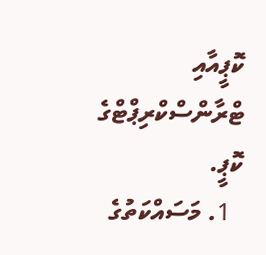ކޮޕީއާއި ޓްރާންސްކްރިޕްޓްގެ ކޮޕީ.
  1. މަސައްކަތުގެ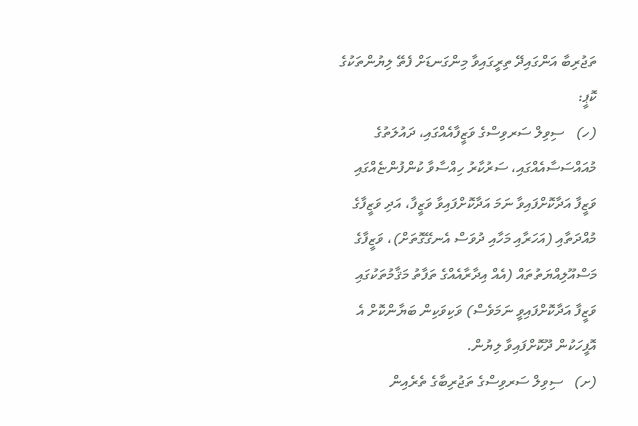ތަޖުރިބާ އަންގައިދޭ ތިރީގައިވާ މިންގަނޑަށް ފެތޭ ލިޔުންތަކުގެ ކޮޕީ:
(ހ)   ސިވިލް ސަރވިސްގެ ވަޒީފާއެއްގައި، ދައުލަތުގެ މުއައްސަސާއެއްގައި، ސަރުކާރު ހިއްސާވާ ކުންފުންޏެއްގައި ވަޒީފާ އަދާކޮށްފައިވާ ނަމަ އަދާކޮށްފައިވާ ވަޒީފާ، އަދި ވަޒީފާގެ މުއްދަތާއި (އަހަރާއި މަހާއި ދުވަސް އެނގޭގޮތަށް)، ވަޒީފާގެ މަސްއޫލިއްޔަތުތައް (އެއް އިދާރާއެއްގެ ތަފާތު މަޤާމުތަކުގައި ވަޒީފާ އަދާކޮށްފައިވީ ނަމަވެސް) ވަކިވަކިން ބަޔާންކޮށް އެ އޮފީހަކުން ދޫކޮށްފައިވާ ލިޔުން.
(ށ)   ސިވިލް ސަރވިސްގެ ތަޖުރިބާގެ ތެރެއިން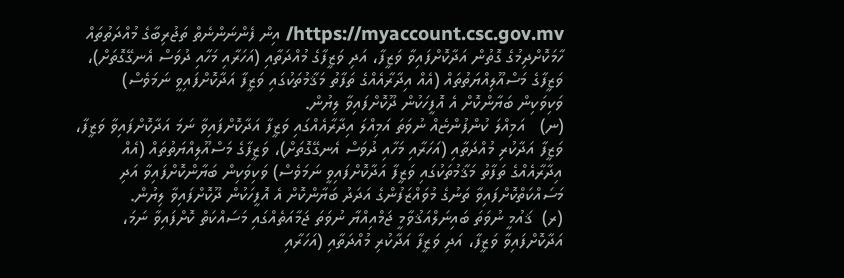https://myaccount.csc.gov.mv/ އިން ފެންނަންނެތް ތަޖުރިބާގެ މުއްދަތުތައް ހާމަކޮށްދިމުގެ ގޮތުން އަދާކޮށްފައިވާ ވަޒީފާ، އަދި ވަޒީފާގެ މުއްދަތާއި (އަހަރާއި މަހާއި ދުވަސް އެނގޭގޮތަށް)، ވަޒީފާގެ މަސްއޫލިއްޔަތުތައް (އެއް އިދާރާއެއްގެ ތަފާތު މަޤާމުތަކުގައި ވަޒީފާ އަދާކޮށްފައިވީ ނަމަވެސް) ވަކިވަކިން ބަޔާންކޮށް އެ އޮފީހަކުން ދޫކޮށްފައިވާ ލިޔުން.
(ނ)   އަމިއްލަ ކުންފުންޏެއް ނުވަތަ އަމިއްލަ އިދާރާއެއްގައި ވަޒީފާ އަދާކޮށްފައިވާ ނަމަ އަދާކޮށްފައިވާ ވަޒީފާ، ވަޒީފާ އަދާކުރި މުއްދަތާއި (އަހަރާއި މަހާއި ދުވަސް އެނގޭގޮތަށް)، ވަޒީފާގެ މަސްއޫލިއްޔަތުތައް (އެއް އިދާރާއެއްގެ ތަފާތު މަޤާމުތަކުގައި ވަޒީފާ އަދާކޮށްފައިވީ ނަމަވެސް) ވަކިވަކިން ބަޔާންކޮށްފައިވާ އަދި މަސައްކަތްކޮށްފައިވާ ތަނުގެ މުވައްޒަފުންގެ އަދަދު ބަޔާންކޮށް އެ އޮފީހަކުން ދޫކޮށްފައިވާ ލިޔުން.
(ރ)  ޤައުމީ ނުވަތަ ބައިނަލްއަޤުވާމީ ޖަމްއިއްޔާ ނުވަތަ ޖަމާއަތެއްގައި މަސައްކަތް ކޮށްފައިވާ ނަމަ، އަދާކޮށްފައިވާ ވަޒީފާ، އަދި ވަޒީފާ އަދާކުރި މުއްދަތާއި (އަހަރާއި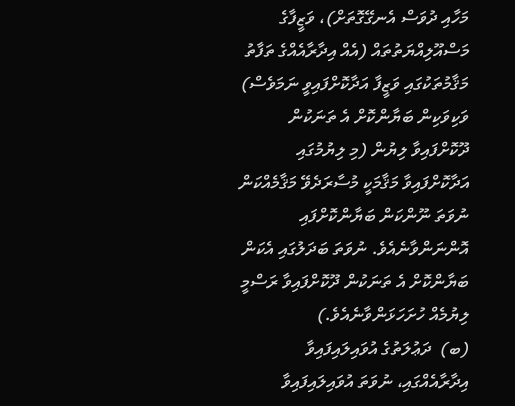މަހާއި ދުވަސް އެނގޭގޮތަށް)، ވަޒީފާގެ މަސްއޫލިއްޔަތުތައް (އެއް އިދާރާއެއްގެ ތަފާތު މަޤާމުތަކުގައި ވަޒީފާ އަދާކޮށްފައިވީ ނަމަވެސް) ވަކިވަކިން ބަޔާންކޮށް އެ ތަނަކުން ދޫކޮށްފައިވާ ލިޔުން (މި ލިޔުމުގައި އަދާކޮށްފައިވާ މަޤާމަކީ މުސާރަދެވޭ މަޤާމެއްކަން ނުވަތަ ނޫންކަން ބަޔާންކޮށްފައި އޮންނަންވާނެއެވެ. ނުވަތަ ބަދަލުގައި އެކަން ބަޔާންކޮށް އެ ތަނަކުން ދޫކޮށްފައިވާ ރަސްމީ ލިޔުމެއް ހުށަހަޅަންވާނެއެވެ.)
(ބ)  ދަޢުލަތުގެ އުވައިލައިފައިވާ އިދާރާއެއްގައި، ނުވަތަ އުވައިލައިފައިވާ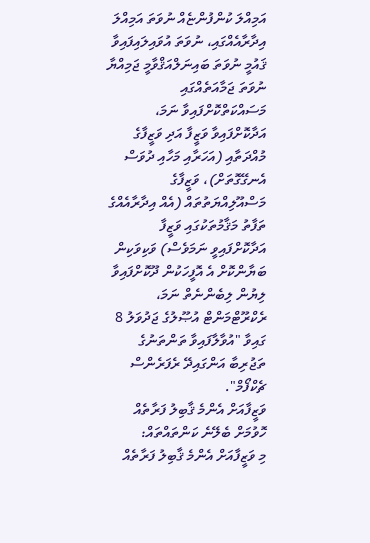އަމިއްލަ ކުންފުންޏެއް ނުވަތަ އަމިއްލަ އިދާރާއެއްގައި، ނުވަތަ އުވައިލައިފައިވާ ޤައުމީ ނުވަތަ ބައިނަލްއަޤްވާމީ ޖަމިއްޔާ ނުވަތަ ޖަމާއަތެއްގައި މަސައްކަތްކޮށްފައިވާ ނަމަ، އަދާކޮށްފައިވާ ވަޒީފާ އަދި ވަޒީފާގެ މުއްދަތާއި (އަހަރާއި މަހާއި ދުވަސް އެނގޭގޮތަށް)، ވަޒީފާގެ މަސްއޫލިއްޔަތުތައް (އެއް އިދާރާއެއްގެ ތަފާތު މަޤާމުތަކުގައި ވަޒީފާ އަދާކޮށްފައިވީ ނަމަވެސް) ވަކިވަކިން ބަޔާންކޮށް އެ އޮފީހަކުން ދޫކޮށްފައިވާ ލިޔުން ލިބެންނެތް ނަމަ، ރެކްރޫޓްމަންޓް އުޞޫލުގެ ޖަދުވަލު 8 ގައިވާ "އުވާލާފައިވާ ތަންތަނުގެ ތަޖުރިބާ އަންގައިދޭ ރެފަރެންސް ޗެކްފޯމް".
ވަޒީފާއަށް އެންމެ ޤާބިލު ފަރާތެއް ހޮވުމަށް ބެލޭނެ ކަންތައްތައް:
މި ވަޒީފާއަށް އެންމެ ޤާބިލު ފަރާތެއް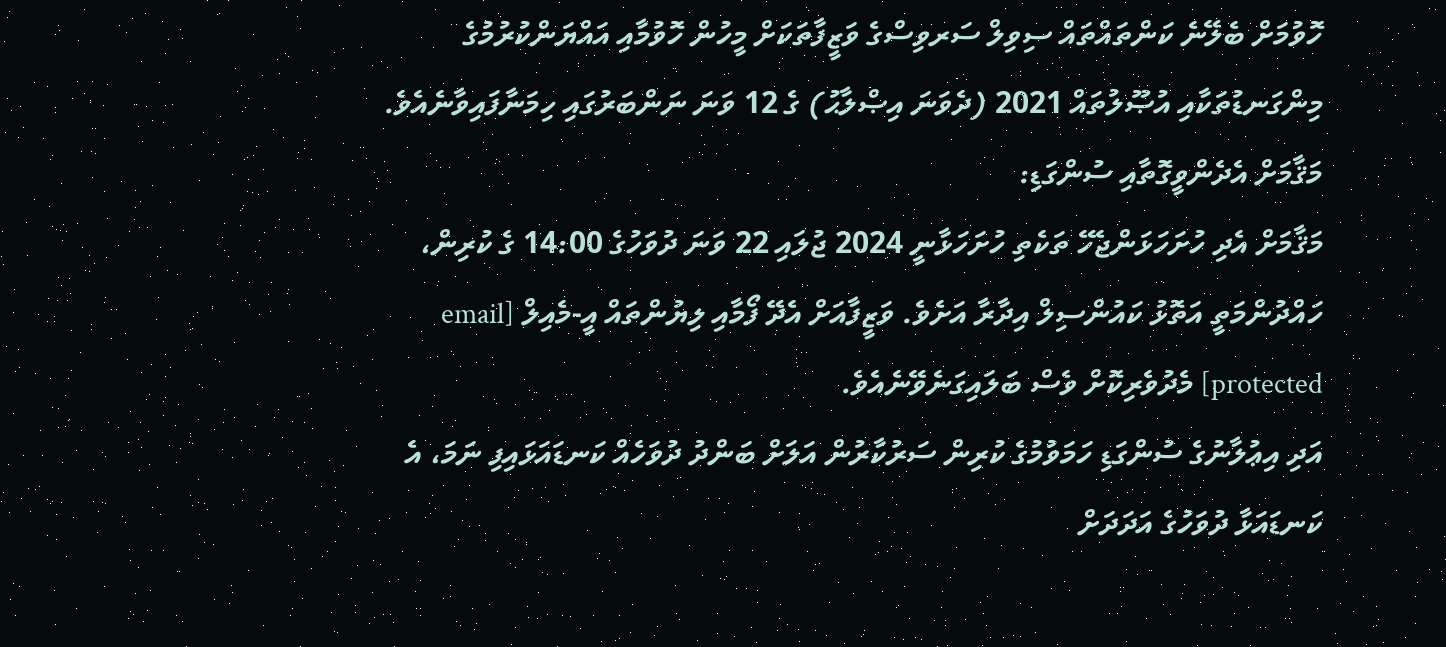ހޮވުމަށް ބެލޭނެ ކަންތައްތައް ސިވިލް ސަރވިސްގެ ވަޒީފާތަކަށް މީހުން ހޮވުމާއި އައްޔަންކުރުމުގެ މިންގަނޑުތަކާއި އުޞޫލުތައް 2021 (ދެވަނަ އިޞްލާޙު) ގެ 12 ވަނަ ނަންބަރުގައި ހިމަނާފައިވާނެއެވެ.
މަޤާމަށް އެދެންވީގޮތާއި ސުންގަޑި:
މަޤާމަށް އެދި ހުށަހަޅަންޖެހޭ ތަކެތި ހުށަހަޅާނީ 2024 ޖުލައި 22 ވަނަ ދުވަހުގެ 14:00 ގެ ކުރިން، ހައްދުންމަތީ އަތޮޅު ކައުންސިލް އިދާރާ އަށެވެ. ވަޒީފާއަށް އެދޭ ފޯމާއި ލިޔުންތައް އީ-މެއިލް [email protected] މެދުވެރިކޮށް ވެސް ބަލައިގަނެވޭނެއެވެ.
އަދި އިޢުލާނުގެ ސުންގަޑި ހަމަވުމުގެ ކުރިން ސަރުކާރުން އަލަށް ބަންދު ދުވަހެއް ކަނޑައަޅައިފި ނަމަ، އެ ކަނޑައަޅާ ދުވަހުގެ އަދަދަށް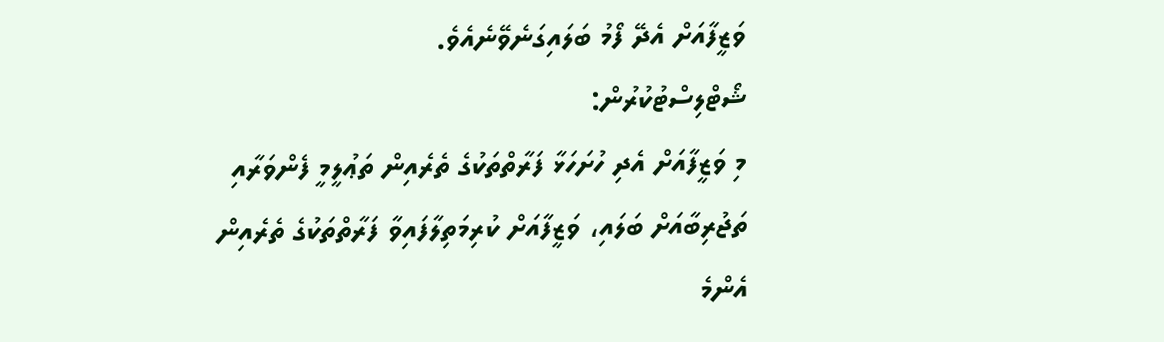ވަޒީފާއަށް އެދޭ ފޯމު ބަލައިގަނެވޭނެއެވެ.
ޝޯޓްލިސްޓުކުރުން:
މި ވަޒީފާއަށް އެދި ހުށަހަޅާ ފަރާތްތަކުގެ ތެރެއިން ތަޢުލީމީ ފެންވަރާއި ތަޖުރިބާއަށް ބަލައި، ވަޒީފާއަށް ކުރިމަތިލާފައިވާ ފަރާތްތަކުގެ ތެރެއިން އެންމެ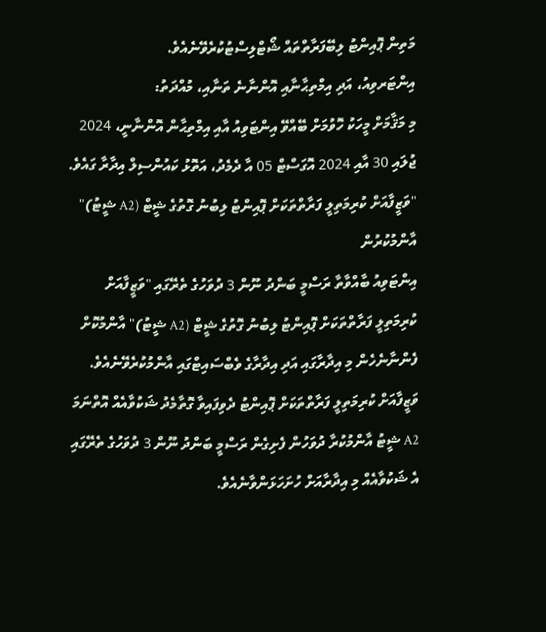މަތިން ޕޮއިންޓު ލިބޭފަރާތްތައް ޝޯޓްލިސްޓުކުރެވޭނެއެވެ.
އިންޓަރވިއު، އަދި އިމްތިޙާނާއި އޮންނާނެ ތަނާއި، މުއްދަތު:
މި މަޤާމަށް މީހަކު ހޮވުމަށް ބޭއްވޭ އިންޓަވިއު އާއި އިމްތިޙާން އޮންނާނީ، 2024 ޖުލައި 30 އާއި 2024 އޮގަސްޓް 05 އާ ދެމެދު، އަތޮޅު ކައުންސިލް އިދާރާ ގައެވެ.
"ވަޒީފާއަށް ކުރިމަތިލީ ފަރާތްތަކަށް ޕޮއިންޓު ލިބުނު ގޮތުގެ ޝީޓް (A2 ޝީޓު)" އާންމުކުރުން
އިންޓަވިއު ބާއްވާތާ ރަސްމީ ބަންދު ނޫން 3 ދުވަހުގެ ތެރޭގައި "ވަޒީފާއަށް ކުރިމަތިލީ ފަރާތްތަކަށް ޕޮއިންޓު ލިބުނު ގޮތުގެ ޝީޓް (A2 ޝީޓު)" އާންމުކޮށް ފެންނާނެހެން މި އިދާރާގައި އަދި އިދާރާގެ ވެބްސައިޓްގައި އާންމުކުރެވޭނެއެވެ. ވަޒީފާއަށް ކުރިމަތިލީ ފަރާތްތަކަށް ޕޮއިންޓު ދެވިފައިވާ ގޮތާމެދު ޝަކުވާއެއް އޮތްނަމަ A2 ޝީޓު އާންމުކުރާ ދުވަހުން ފެށިގެން ރަސްމީ ބަންދު ނޫން 3 ދުވަހުގެ ތެރޭގައި އެ ޝަކުވާއެއް މި އިދާރާއަށް ހުށަހަޅަންވާނެއެވެ.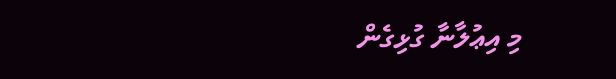މި އިޢުލާނާ ގުޅިގެން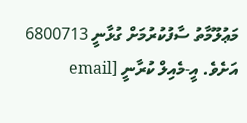މަޢުލޫމާތު ސާފުކުރުމަށް ގުޅާނީ 6800713 އަށެވެ. އީ-މެއިލް ކުރާނީ [email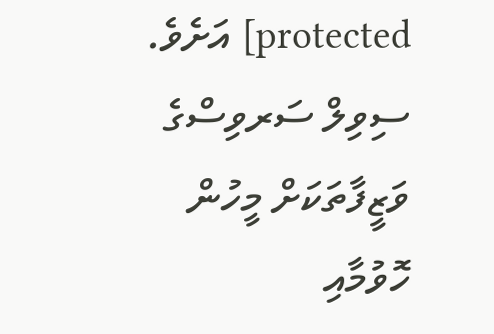protected] އަށެވެ.
ސިވިލް ސަރވިސްގެ ވަޒީފާތަކަށް މީހުން ހޮވުމާއި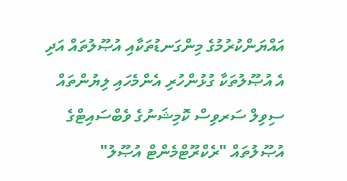އައްޔަންކުރުމުގެ މިންގަނޑުތަކާއި އުޞޫލުތައް އަދި އެ އުޞޫލުތަކާ ގުޅުންހުރި އެންމެހައި ލިޔުންތައް ސިވިލް ސަރވިސް ކޮމިޝަނުގެ ވެބްސައިޓްގެ އުޞޫލުތައް "ރެކްރޫޓްމެންޓް އުޞޫލު"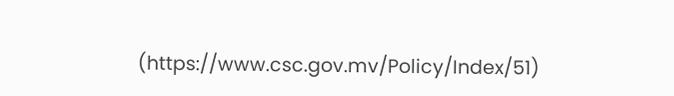(https://www.csc.gov.mv/Policy/Index/51)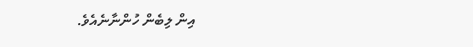އިން ލިބެން ހުންނާނެއެވެ.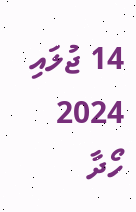14 ޖުލައި 2024
ހޯދާ